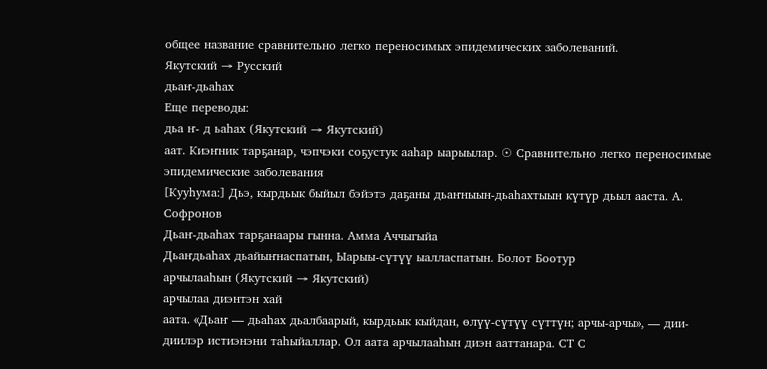общее название сравнительно легко переносимых эпидемических заболеваний.
Якутский → Русский
дьаҥ-дьаһах
Еще переводы:
дьа ҥ- д ьаһах (Якутский → Якутский)
аат. Киэҥник тарҕанар, чэпчэки соҕустук ааһар ыарыылар. ☉ Сравнительно легко переносимые эпидемические заболевания
[Кууһума:] Дьэ, кырдьык быйыл бэйэтэ даҕаны дьаҥныын-дьаһахтыын күтүр дьыл ааста. А. Софронов
Дьаҥ-дьаһах тарҕанаары гынна. Амма Аччыгыйа
Дьаҥдьаһах дьайыҥнаспатын, Ыарыы-сүтүү ыалласпатын. Болот Боотур
арчылааһын (Якутский → Якутский)
арчылаа диэнтэн хай
аата. «Дьаҥ — дьаһах дьалбаарый, кырдьык кыйдан, өлүү-сүтүү сүттүн; арчы-арчы», — дии-диилэр истиэнэни таһыйаллар. Ол аата арчылааһын диэн ааттанара. СТ С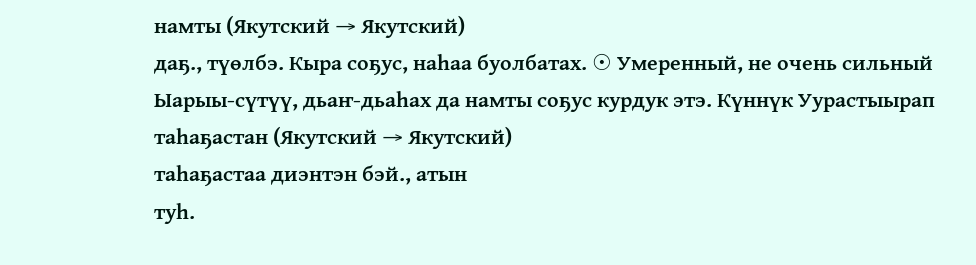намты (Якутский → Якутский)
даҕ., түөлбэ. Кыра соҕус, наһаа буолбатах. ☉ Умеренный, не очень сильный
Ыарыы-сүтүү, дьаҥ-дьаһах да намты соҕус курдук этэ. Күннүк Уурастыырап
таһаҕастан (Якутский → Якутский)
таһаҕастаа диэнтэн бэй., атын
туһ.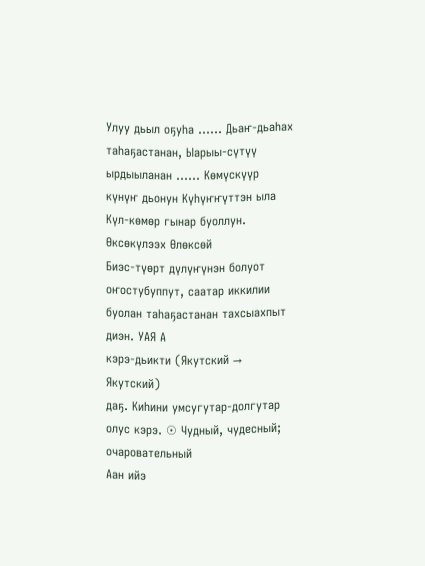Улуу дьыл оҕуһа …… Дьаҥ-дьаһах таһаҕастанан, Ыарыы-сүтүү ырдыыланан …… Көмүскүүр күнүҥ дьонун Күһүҥҥүттэн ыла Күл-көмөр гынар буоллун. Өксөкүлээх Өлөксөй
Биэс-түөрт дүлүҥүнэн болуот оҥостубуппут, саатар иккилии буолан таһаҕастанан тахсыахпыт диэн. УАЯ А
кэрэ-дьикти (Якутский → Якутский)
даҕ. Киһини умсугутар-долгутар олус кэрэ. ☉ Чудный, чудесный; очаровательный
Аан ийэ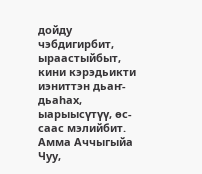дойду чэбдигирбит, ыраастыйбыт, кини кэрэдьикти иэниттэн дьаҥ-дьаһах, ыарыысүтүү, өс-саас мэлийбит. Амма Аччыгыйа
Чуу,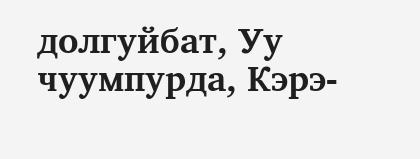долгуйбат, Уу чуумпурда, Кэрэ-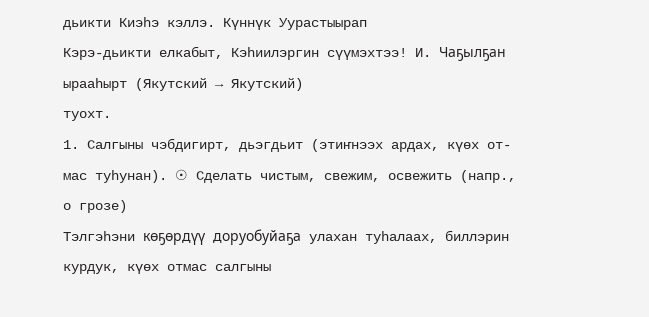дьикти Киэһэ кэллэ. Күннүк Уурастыырап
Кэрэ-дьикти елкабыт, Кэһиилэргин сүүмэхтээ! И. Чаҕылҕан
ырааһырт (Якутский → Якутский)
туохт.
1. Салгыны чэбдигирт, дьэгдьит (этиҥнээх ардах, күөх от-мас туһунан). ☉ Сделать чистым, свежим, освежить (напр., о грозе)
Тэлгэһэни көҕөрдүү доруобуйаҕа улахан туһалаах, биллэрин курдук, күөх отмас салгыны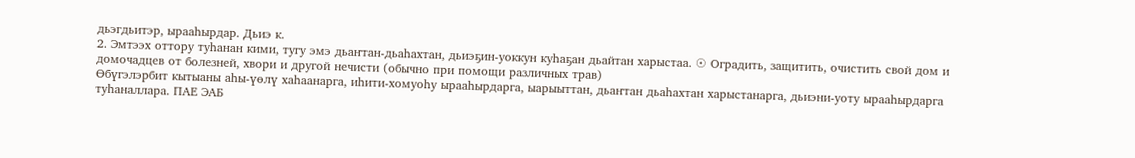дьэгдьитэр, ырааһырдар. Дьиэ к.
2. Эмтээх оттору туһанан кими, тугу эмэ дьаҥтан-дьаһахтан, дьиэҕин-уоккун куһаҕан дьайтан харыстаа. ☉ Оградить, защитить, очистить свой дом и домочадцев от болезней, хвори и другой нечисти (обычно при помощи различных трав)
Өбүгэлэрбит кытыаны аһы-үөлү хаһаанарга, иһити-хомуоһу ырааһырдарга, ыарыыттан, дьаҥтан дьаһахтан харыстанарга, дьиэни-уоту ырааһырдарга туһаналлара. ПАЕ ЭАБ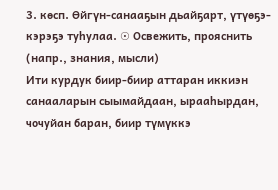3. көсп. Өйгүн-санааҕын дьайҕарт, үтүөҕэ-кэрэҕэ туһулаа. ☉ Освежить, прояснить (напр., знания, мысли)
Ити курдук биир-биир аттаран иккиэн санааларын сыымайдаан, ырааһырдан, чочуйан баран, биир түмүккэ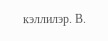кэллилэр. В.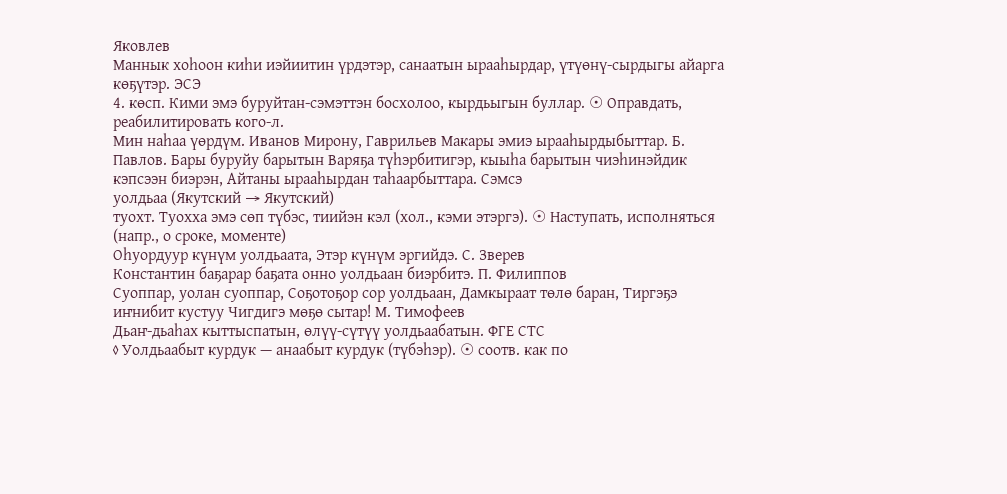Яковлев
Маннык хоһоон киһи иэйиитин үрдэтэр, санаатын ырааһырдар, үтүөнү-сырдыгы айарга көҕүтэр. ЭСЭ
4. көсп. Кими эмэ буруйтан-сэмэттэн босхолоо, кырдьыгын буллар. ☉ Оправдать, реабилитировать кого-л.
Мин наһаа үөрдүм. Иванов Мирону, Гаврильев Макары эмиэ ырааһырдыбыттар. Б. Павлов. Бары буруйу барытын Варяҕа түһэрбитигэр, кыыһа барытын чиэһинэйдик кэпсээн биэрэн, Айтаны ырааһырдан таһаарбыттара. Сэмсэ
уолдьаа (Якутский → Якутский)
туохт. Туохха эмэ сөп түбэс, тиийэн кэл (хол., кэми этэргэ). ☉ Наступать, исполняться (напр., о сроке, моменте)
Оһуордуур күнүм уолдьаата, Этэр күнүм эргийдэ. С. Зверев
Константин баҕарар баҕата онно уолдьаан биэрбитэ. П. Филиппов
Суоппар, уолан суоппар, Соҕотоҕор сор уолдьаан, Дамкыраат төлө баран, Тиргэҕэ иҥнибит кустуу Чигдигэ мөҕө сытар! М. Тимофеев
Дьаҥ-дьаһах кыттыспатын, өлүү-сүтүү уолдьаабатын. ФГЕ СТС
◊ Уолдьаабыт курдук — анаабыт курдук (түбэһэр). ☉ соотв. как по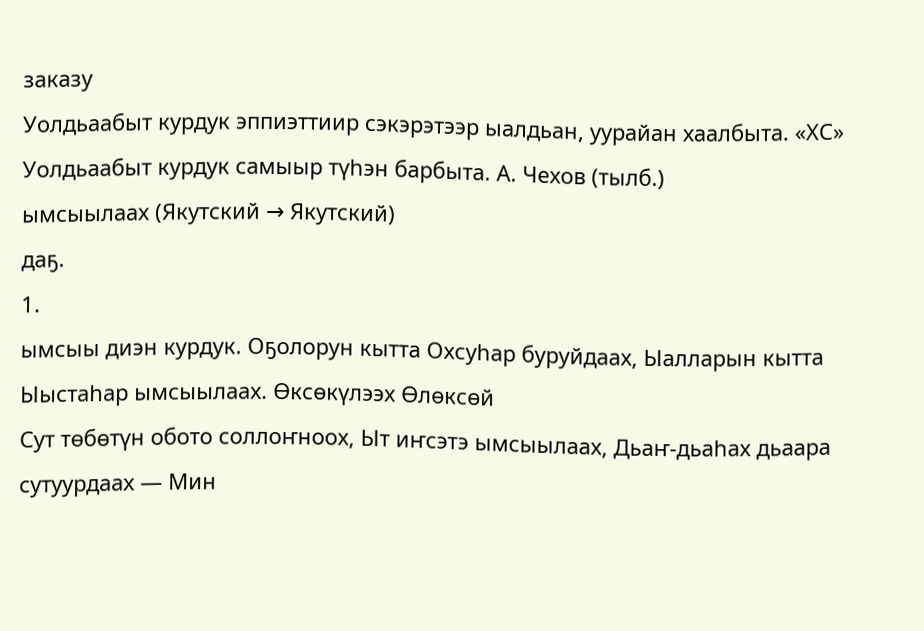заказу
Уолдьаабыт курдук эппиэттиир сэкэрэтээр ыалдьан, уурайан хаалбыта. «ХС»
Уолдьаабыт курдук самыыр түһэн барбыта. А. Чехов (тылб.)
ымсыылаах (Якутский → Якутский)
даҕ.
1.
ымсыы диэн курдук. Оҕолорун кытта Охсуһар буруйдаах, Ыалларын кытта Ыыстаһар ымсыылаах. Өксөкүлээх Өлөксөй
Сут төбөтүн обото соллоҥноох, Ыт иҥсэтэ ымсыылаах, Дьаҥ-дьаһах дьаара сутуурдаах — Мин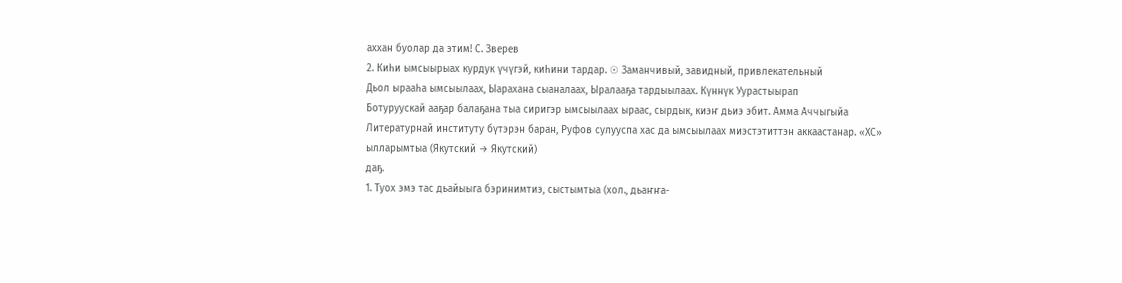аххан буолар да этим! С. Зверев
2. Киһи ымсыырыах курдук үчүгэй, киһини тардар. ☉ Заманчивый, завидный, привлекательный
Дьол ырааһа ымсыылаах, Ыарахана сыаналаах, Ыралааҕа тардыылаах. Күннүк Уурастыырап
Ботуруускай ааҕар балаҕана тыа сиригэр ымсыылаах ыраас, сырдык, киэҥ дьиэ эбит. Амма Аччыгыйа
Литературнай институту бүтэрэн баран, Руфов сулууспа хас да ымсыылаах миэстэтиттэн аккаастанар. «ХС»
ылларымтыа (Якутский → Якутский)
даҕ.
1. Туох эмэ тас дьайыыга бэринимтиэ, сыстымтыа (хол., дьаҥҥа-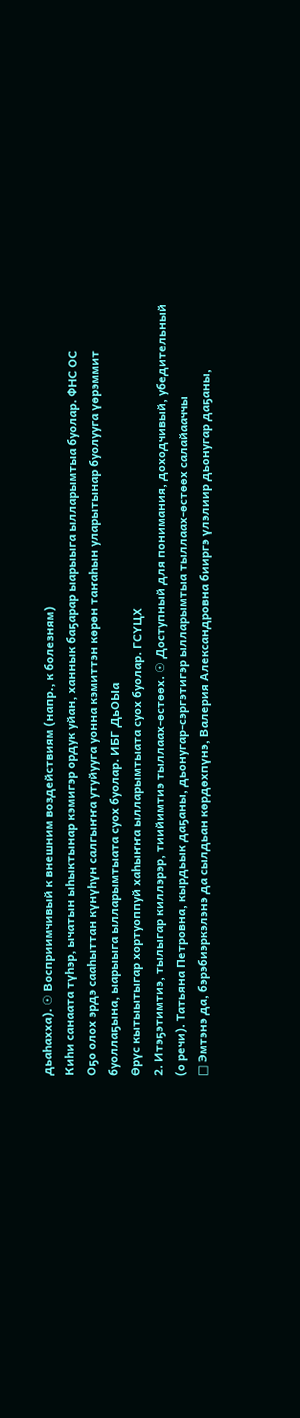дьаһахха). ☉ Восприимчивый к внешним воздействиям (напр., к болезням)
Киһи санаата түһэр, ычатын ыһыктынар кэмигэр ордук уйан, ханнык баҕарар ыарыыга ылларымтыа буолар. ФНС ОС
Оҕо олох эрдэ сааһыттан күнүһүн салгыҥҥа утуйууга уонна кэмиттэн көрөн таҥаһын уларытынар буолууга үөрэммит буоллаҕына, ыарыыга ылларымтыата суох буолар. ИБГ ДьОЫа
Өрүс кытыытыгар хортуоппуй хаһыҥҥа ылларымтыата суох буолар. ГСҮЦХ
2. Итэҕэтимтиэ, тылыгар киллэрэр, тиийимтиэ тыллаах-өстөөх. ☉ Доступный для понимания, доходчивый, убедительный (о речи). Татьяна Петровна, кырдьык даҕаны, дьонугар-сэргэтигэр ылларымтыа тыллаах-өстөөх салайааччы
□ Эмтэнэ да, бэрэбиэркэлэнэ да сылдьан көрдөхпүнэ, Валерия Александровна бииргэ үлэлиир дьонугар даҕаны,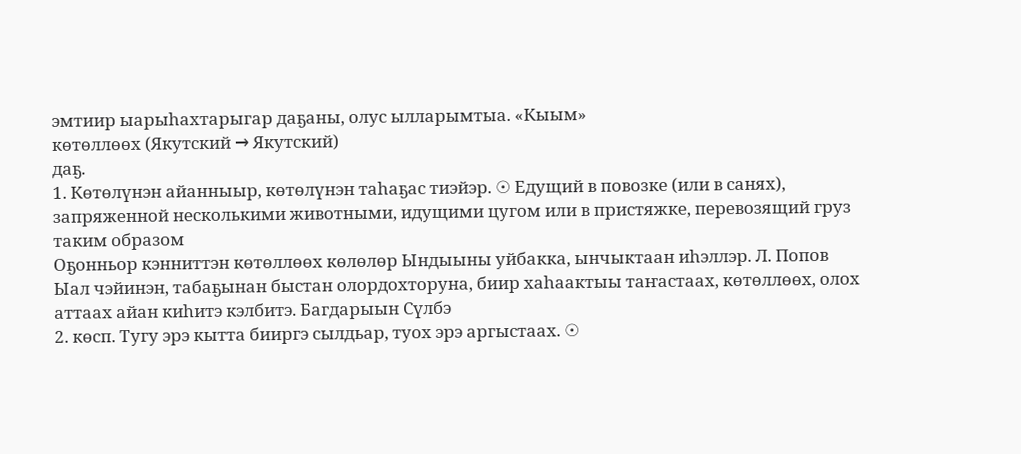эмтиир ыарыһахтарыгар даҕаны, олус ылларымтыа. «Кыым»
көтөллөөх (Якутский → Якутский)
даҕ.
1. Көтөлүнэн айанныыр, көтөлүнэн таһаҕас тиэйэр. ☉ Едущий в повозке (или в санях), запряженной несколькими животными, идущими цугом или в пристяжке, перевозящий груз таким образом
Оҕонньор кэнниттэн көтөллөөх көлөлөр Ындыыны уйбакка, ынчыктаан иһэллэр. Л. Попов
Ыал чэйинэн, табаҕынан быстан олордохторуна, биир хаһаактыы таҥастаах, көтөллөөх, олох аттаах айан киһитэ кэлбитэ. Багдарыын Сүлбэ
2. көсп. Тугу эрэ кытта бииргэ сылдьар, туох эрэ аргыстаах. ☉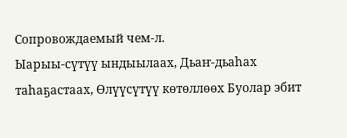Сопровождаемый чем-л.
Ыарыы-сүтүү ындыылаах, Дьаҥ-дьаһах таһаҕастаах, Өлүүсүтүү көтөллөөх Буолар эбит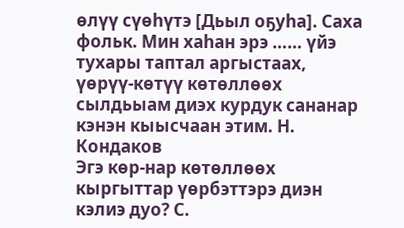өлүү сүөһүтэ [Дьыл оҕуһа]. Саха фольк. Мин хаһан эрэ …… үйэ тухары таптал аргыстаах, үөрүү-көтүү көтөллөөх сылдьыам диэх курдук сананар кэнэн кыысчаан этим. Н. Кондаков
Эгэ көр-нар көтөллөөх кыргыттар үөрбэттэрэ диэн кэлиэ дуо? С.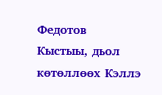Федотов
Кыстыы, дьол көтөллөөх Кэллэ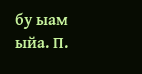бу ыам ыйа. П.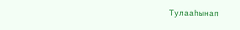Тулааһынап